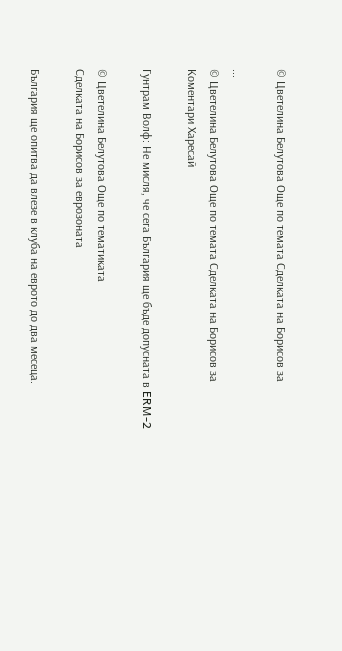© Цветелина Белутова Още по темата Сделката на Борисов за

...
© Цветелина Белутова Още по темата Сделката на Борисов за
Коментари Харесай

Гунтрам Волф: Не мисля, че сега България ще бъде допусната в ERM-2

© Цветелина Белутова Още по тематиката
Сделката на Борисов за еврозоната

България ще опитва да влезе в клуба на еврото до два месеца.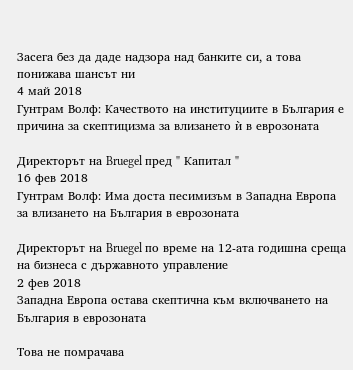Засега без да даде надзора над банките си, а това понижава шансът ни
4 май 2018
Гунтрам Волф: Качеството на институциите в България е причина за скептицизма за влизането ѝ в еврозоната

Директорът на Bruegel пред " Капитал "
16 фев 2018
Гунтрам Волф: Има доста песимизъм в Западна Европа за влизането на България в еврозоната

Директорът на Bruegel по време на 12-ата годишна среща на бизнеса с държавното управление
2 фев 2018
Западна Европа остава скептична към включването на България в еврозоната

Това не помрачава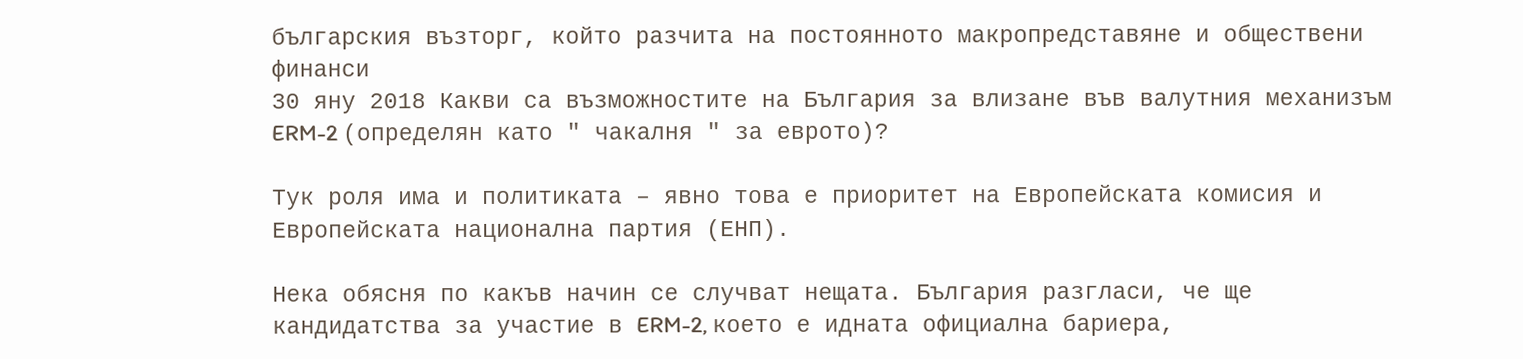българския възторг, който разчита на постоянното макропредставяне и обществени финанси
30 яну 2018 Какви са възможностите на България за влизане във валутния механизъм ERM-2 (определян като " чакалня " за еврото)?

Тук роля има и политиката – явно това е приоритет на Европейската комисия и Европейската национална партия (ЕНП).

Нека обясня по какъв начин се случват нещата. България разгласи, че ще кандидатства за участие в ERM-2, което е идната официална бариера,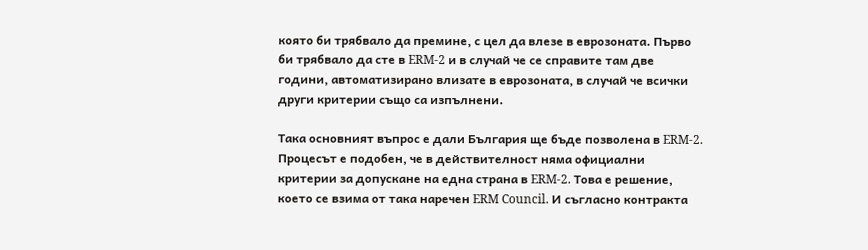която би трябвало да премине, с цел да влезе в еврозоната. Първо би трябвало да сте в ERM-2 и в случай че се справите там две години, автоматизирано влизате в еврозоната, в случай че всички други критерии също са изпълнени.

Така основният въпрос е дали България ще бъде позволена в ERM-2. Процесът е подобен, че в действителност няма официални критерии за допускане на една страна в ERM-2. Това е решение, което се взима от така наречен ERM Council. И съгласно контракта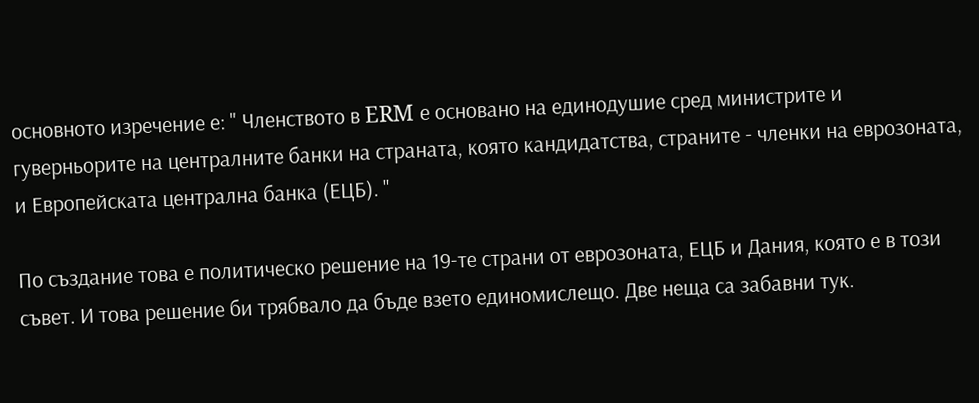основното изречение е: " Членството в ERM е основано на единодушие сред министрите и гуверньорите на централните банки на страната, която кандидатства, страните - членки на еврозоната, и Европейската централна банка (ЕЦБ). "

По създание това е политическо решение на 19-те страни от еврозоната, ЕЦБ и Дания, която е в този съвет. И това решение би трябвало да бъде взето единомислещо. Две неща са забавни тук.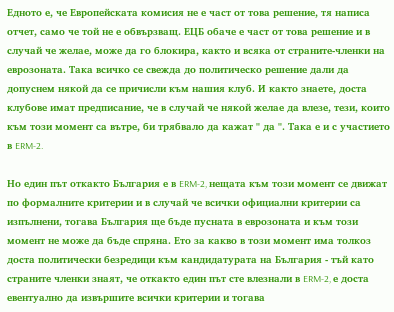Едното е, че Европейската комисия не е част от това решение, тя написа отчет, само че той не е обвързващ. ЕЦБ обаче е част от това решение и в случай че желае, може да го блокира, както и всяка от страните-членки на еврозоната. Така всичко се свежда до политическо решение дали да допуснем някой да се причисли към нашия клуб. И както знаете, доста клубове имат предписание, че в случай че някой желае да влезе, тези, които към този момент са вътре, би трябвало да кажат " да ". Така е и с участието в ERM-2.

Но един път откакто България е в ERM-2, нещата към този момент се движат по формалните критерии и в случай че всички официални критерии са изпълнени, тогава България ще бъде пусната в еврозоната и към този момент не може да бъде спряна. Ето за какво в този момент има толкоз доста политически безредици към кандидатурата на България - тъй като страните членки знаят, че откакто един път сте влезнали в ERM-2, е доста евентуално да извършите всички критерии и тогава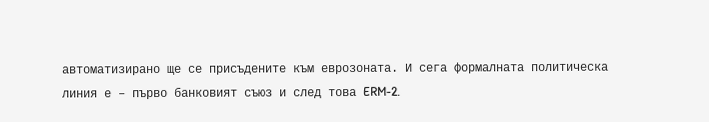автоматизирано ще се присъдените към еврозоната. И сега формалната политическа линия е – първо банковият съюз и след това ERM-2.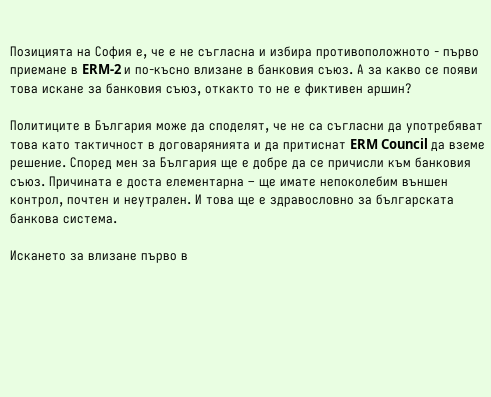Позицията на София е, че е не съгласна и избира противоположното - първо приемане в ERM-2 и по-късно влизане в банковия съюз. А за какво се появи това искане за банковия съюз, откакто то не е фиктивен аршин?

Политиците в България може да споделят, че не са съгласни да употребяват това като тактичност в договарянията и да притиснат ERM Council да вземе решение. Според мен за България ще е добре да се причисли към банковия съюз. Причината е доста елементарна – ще имате непоколебим външен контрол, почтен и неутрален. И това ще е здравословно за българската банкова система.

Искането за влизане първо в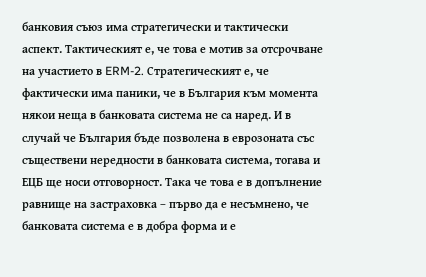банковия съюз има стратегически и тактически аспект. Тактическият е, че това е мотив за отсрочване на участието в ERM-2. Стратегическият е, че фактически има паники, че в България към момента някои неща в банковата система не са наред. И в случай че България бъде позволена в еврозоната със съществени нередности в банковата система, тогава и ЕЦБ ще носи отговорност. Така че това е в допълнение равнище на застраховка – първо да е несъмнено, че банковата система е в добра форма и е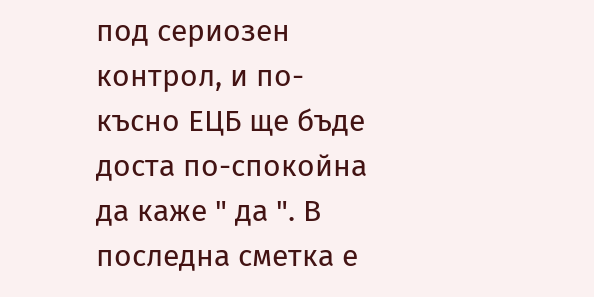под сериозен контрол, и по-късно ЕЦБ ще бъде доста по-спокойна да каже " да ". В последна сметка е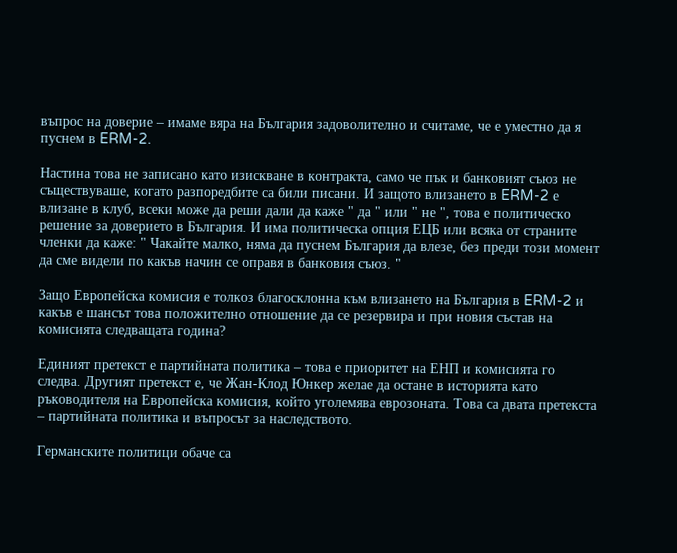въпрос на доверие – имаме вяра на България задоволително и считаме, че е уместно да я пуснем в ERM-2.

Настина това не записано като изискване в контракта, само че пък и банковият съюз не съществуваше, когато разпоредбите са били писани. И защото влизането в ERM-2 е влизане в клуб, всеки може да реши дали да каже " да " или " не ", това е политическо решение за доверието в България. И има политическа опция ЕЦБ или всяка от страните членки да каже: " Чакайте малко, няма да пуснем България да влезе, без преди този момент да сме видели по какъв начин се оправя в банковия съюз. "

Защо Европейска комисия е толкоз благосклонна към влизането на България в ERM-2 и какъв е шансът това положително отношение да се резервира и при новия състав на комисията следващата година?

Единият претекст е партийната политика – това е приоритет на ЕНП и комисията го следва. Другият претекст е, че Жан-Клод Юнкер желае да остане в историята като ръководителя на Европейска комисия, който уголемява еврозоната. Това са двата претекста – партийната политика и въпросът за наследството.

Германските политици обаче са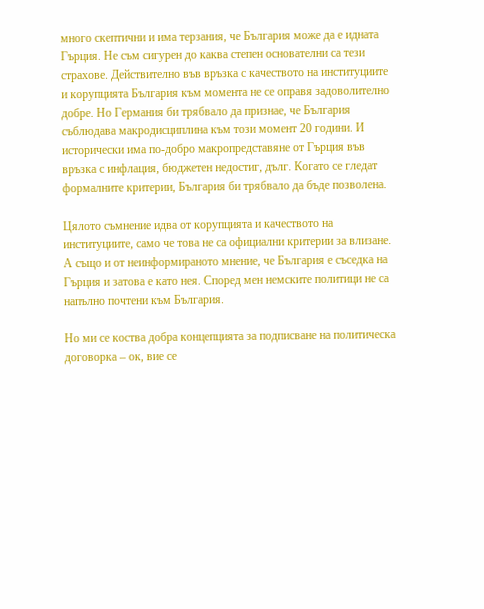много скептични и има терзания, че България може да е идната Гърция. Не съм сигурен до каква степен основателни са тези страхове. Действително във връзка с качеството на институциите и корупцията България към момента не се оправя задоволително добре. Но Германия би трябвало да признае, че България съблюдава макродисциплина към този момент 20 години. И исторически има по-добро макропредставяне от Гърция във връзка с инфлация, бюджетен недостиг, дълг. Когато се гледат формалните критерии, България би трябвало да бъде позволена.

Цялото съмнение идва от корупцията и качеството на институциите, само че това не са официални критерии за влизане. А също и от неинформираното мнение, че България е съседка на Гърция и затова е като нея. Според мен немските политици не са напълно почтени към България.

Но ми се коства добра концепцията за подписване на политическа договорка – ок, вие се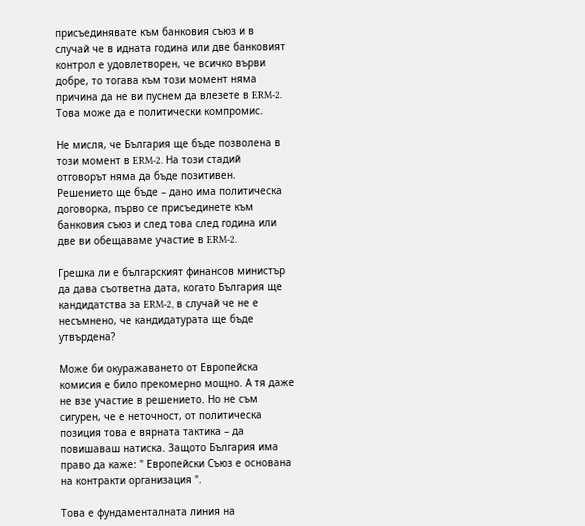присъединявате към банковия съюз и в случай че в идната година или две банковият контрол е удовлетворен, че всичко върви добре, то тогава към този момент няма причина да не ви пуснем да влезете в ERM-2. Това може да е политически компромис.

Не мисля, че България ще бъде позволена в този момент в ERM-2. На този стадий отговорът няма да бъде позитивен. Решението ще бъде – дано има политическа договорка, първо се присъединете към банковия съюз и след това след година или две ви обещаваме участие в ERM-2.

Грешка ли е българският финансов министър да дава съответна дата, когато България ще кандидатства за ERM-2, в случай че не е несъмнено, че кандидатурата ще бъде утвърдена?

Може би окуражаването от Европейска комисия е било прекомерно мощно. А тя даже не взе участие в решението. Но не съм сигурен, че е неточност, от политическа позиция това е вярната тактика – да повишаваш натиска. Защото България има право да каже: " Европейски Съюз е основана на контракти организация ".

Това е фундаменталната линия на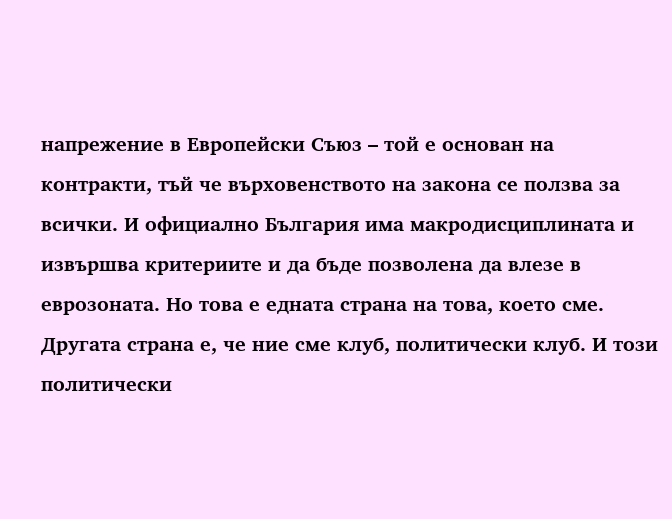напрежение в Европейски Съюз – той е основан на контракти, тъй че върховенството на закона се ползва за всички. И официално България има макродисциплината и извършва критериите и да бъде позволена да влезе в еврозоната. Но това е едната страна на това, което сме. Другата страна е, че ние сме клуб, политически клуб. И този политически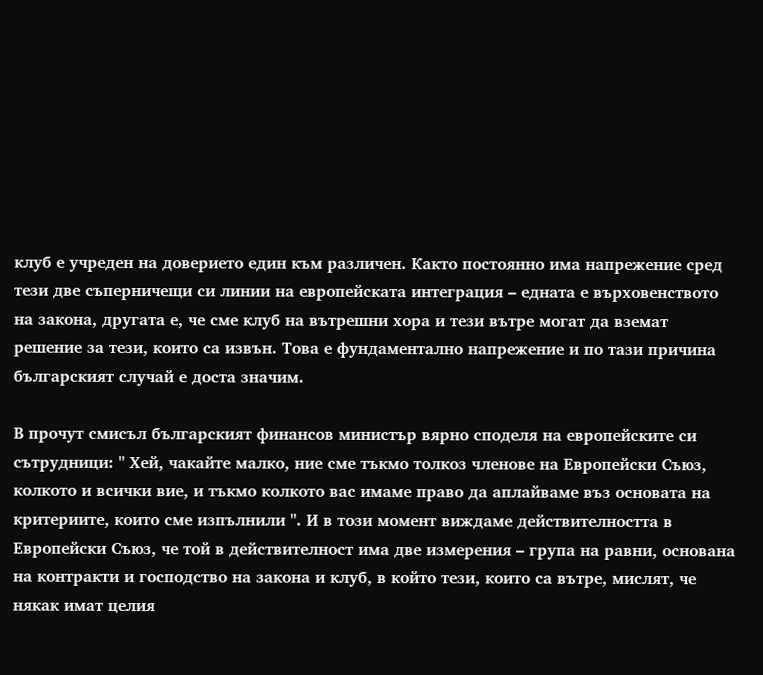клуб е учреден на доверието един към различен. Както постоянно има напрежение сред тези две съперничещи си линии на европейската интеграция – едната е върховенството на закона, другата е, че сме клуб на вътрешни хора и тези вътре могат да вземат решение за тези, които са извън. Това е фундаментално напрежение и по тази причина българският случай е доста значим.

В прочут смисъл българският финансов министър вярно споделя на европейските си сътрудници: " Хей, чакайте малко, ние сме тъкмо толкоз членове на Европейски Съюз, колкото и всички вие, и тъкмо колкото вас имаме право да аплайваме въз основата на критериите, които сме изпълнили ". И в този момент виждаме действителността в Европейски Съюз, че той в действителност има две измерения – група на равни, основана на контракти и господство на закона и клуб, в който тези, които са вътре, мислят, че някак имат целия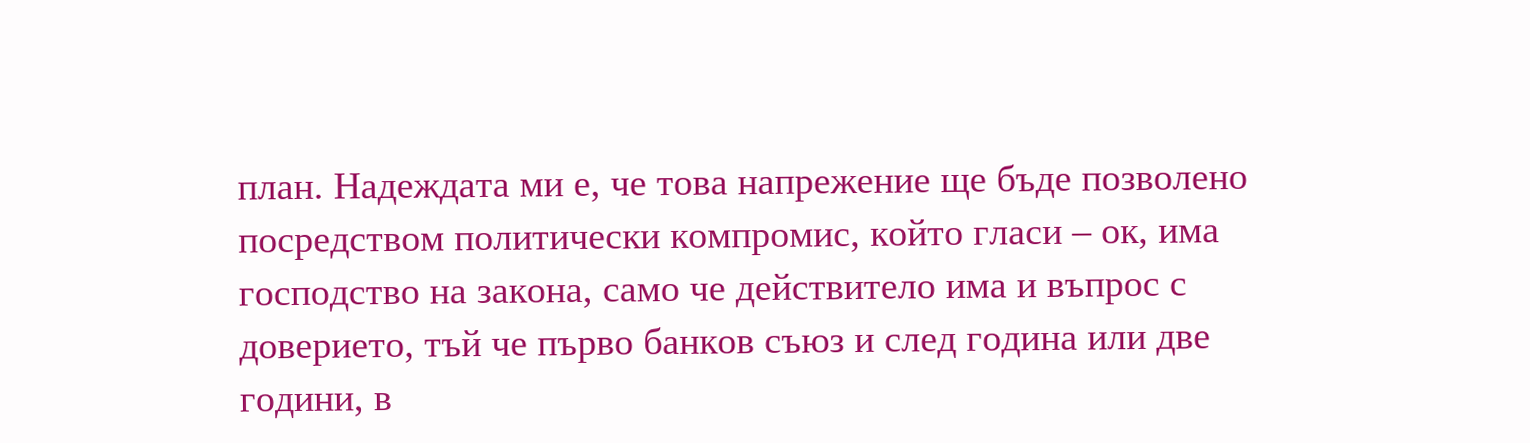план. Надеждата ми е, че това напрежение ще бъде позволено посредством политически компромис, който гласи – ок, има господство на закона, само че действитело има и въпрос с доверието, тъй че първо банков съюз и след година или две години, в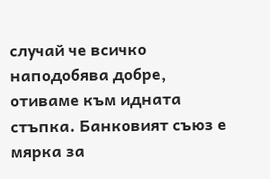случай че всичко наподобява добре, отиваме към идната стъпка. Банковият съюз е мярка за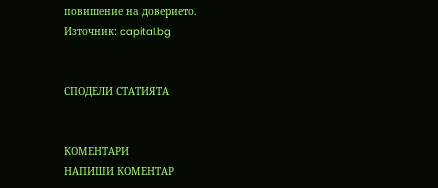повишение на доверието.
Източник: capital.bg


СПОДЕЛИ СТАТИЯТА


КОМЕНТАРИ
НАПИШИ КОМЕНТАР